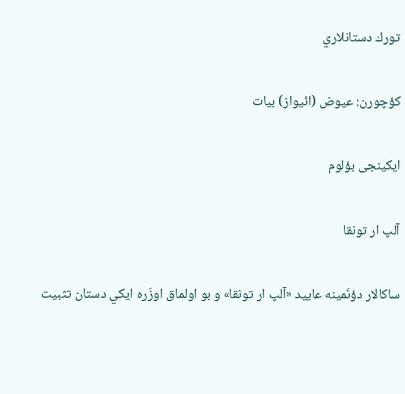تورك دستانلاري

كؤچورن: عيوض (ائيواز) بيات

ایکینجی بؤلوم

آلپ ار تونقا

ساکالار دؤنَمينه عاييد «آلپ ار تونقا» و بو اولماق اوزَره ايکي دستان تثبيت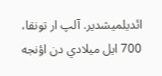ائديلميشدير. آلپ ار تونقا، 700 ايل ميلادي دن اؤنجه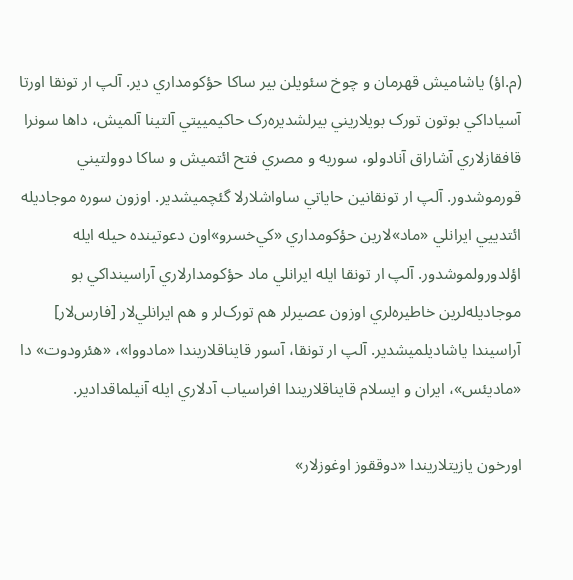(م.اؤ) ياشاميش قهرمان و چوخ سئويلن بير ساکا حؤکومداري دير. آلپ ار تونقا اورتا آسياداکي بوتون تورک بويلاريني بيرلشديره‌رک حاکيمييتي آلتينا آلميش، داها سونرا قافقازلاري آشاراق آنادولو، سوريه و مصري فتح ائتميش و ساکا دوولتيني قورموشدور. آلپ ار تونقانين حاياتي ساواشلارلا گئچميشدير. اوزون سوره موجاديله ائتدييي ايرانلي «ماد»لارين حؤکومداري «کي‌خسرو»اون دعوتينده حيله ايله اؤلدورولموشدور. آلپ ار تونقا ايله ايرانلي ماد حؤکومدارلاري آراسينداکي بو موجاديله‌لرين خاطيره‌لري اوزون عصيرلر هم تورک‌لر و هم ايرانلي‌لار [فارس‌لار‍‍‌] آراسيندا ياشاديلميشدير. آلپ ار تونقا، آسور قايناقلاريندا «مادووا»، «هئرودوت» دا «ماديئس»، ايران و ايسلام قايناقلاريندا افراسياب آدلاري ايله آنيلماقدادير.

اورخون يازيتلاريندا «دوققوز اوغوزلار»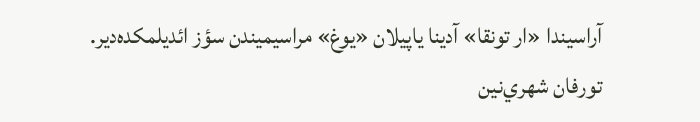آراسيندا «ار تونقا» آدينا ياپيلان «يوغ» مراسيميندن سؤز ائديلمکده‌دير. تورفان شهري‌نين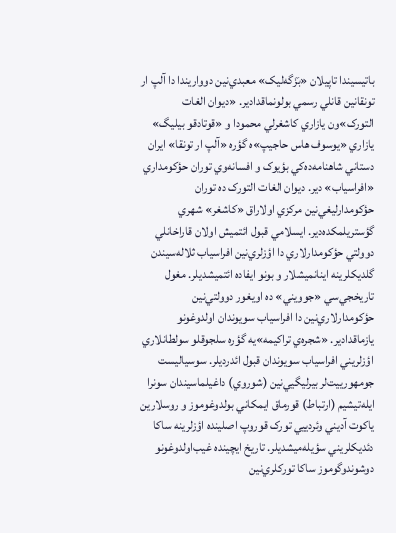باتيسيندا تاپيلان «بَزَگه‌ليک» معبدي‌نين دوواريندا دا آلپ ار تونقانين قانلي رسمي بولونماقدادير. «ديوان الغات التورک»ون يازاري کاشغرلي محمودا و «قوتادقو بيليگ» يازاري «يوسوف هاس حاجيپ»ه گؤره «آلپ ار تونقا» ايران دستاني شاهنامه‌ده‌کي بؤيوک و افسانه‌وي توران حؤکومداري «افراسياب» دير. ديوان الغات التورک ده توران حؤکومدارليغي‌نين مرکزي اولاراق «کاشغر» شهري گؤستريلمکده‌دير. ايسلامي قبول ائتميش اولان قاراخانلي دوولتي حؤکومدارلاري دا اؤزلري‌نين افراسياب ثلاله‌سيندن گلديکلرينه اينانميشلار و بونو ايفاده ائتميشديلر. مغول تاريخجي‌سي «جوويني» ده اويغور دوولتي‌نين حؤکومدارلاري‌نين دا افراسياب سويوندان اولدوغونو يازماقدادير. «شجره‌ي تراکيمه»يه گؤره سلجوقلو سولطانلاري اؤزلريني افراسياب سويوندان قبول ائدرديلر. سوسياليست جومهورييت‌لر بيرليگيي‌نين (شوروي) داغيلماسيندان سونرا ايله‌تيشيم (ارتباط) قورماق ايمکاني بولدوغوموز و روسلارين ياکوت آديني وئردييي تورک قوروپ اصلينده اؤزلرينه ساکا دئديکلريني سؤيله‌ميشديلر. تاريخ ايچينده غيب‌اولدوغونو دوشوندوگوموز ساکا تورکلري‌نين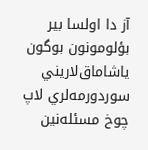آز دا اولسا بير بؤلومونون بوگون ياشاماق‌لاريني سوردورمه‌لري لاپ چوخ مسئله‌نين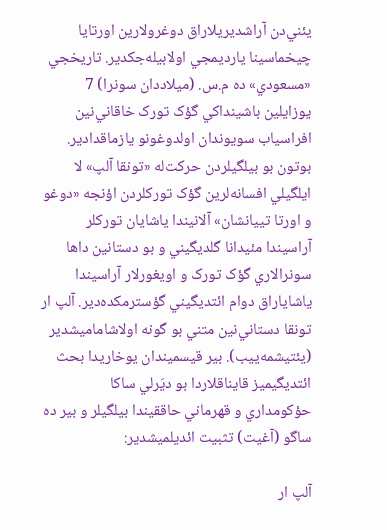يئني‌دن آراشديريلاراق دوغرولارين اورتايا چيخماسينا يارديمجي اولابيله‌جکدير. تاريخجي «مسعودي» ده م.س. (ميلاددان سونرا) 7 يوزايلين باشينداکي گؤک تورک خاقاني‌نين افراسياب سويوندان اولدوغونو يازماقدادير. بوتون بو بيلگيلردن حرکت‌له «تونقا آلپ» لا ايلگيلي افسانه‌لرين گؤک تورکلردن اؤنجه «دوغو و اورتا تييانشان» آلانيندا ياشايان تورکلر آراسيندا مئيدانا گلديگيني و بو دستانين داها سونرالاري گؤک تورک و اويغورلار آراسيندا ياشاياراق دوام ائتديگيني گؤسترمکده‌دير. آلپ ار تونقا دستاني‌نين متني بو گونه اولاشاماميشدير (يئتيشمه‌ييب). بير قيسميندان يوخاريدا بحث ائتديگيميز قايناقلاردا بو ديَرلي ساکا حؤکومداري و قهرماني حاققيندا بيلگيلر و بير ده ساگو (آغيت) تثبيت ائديلميشدير:

آلپ ار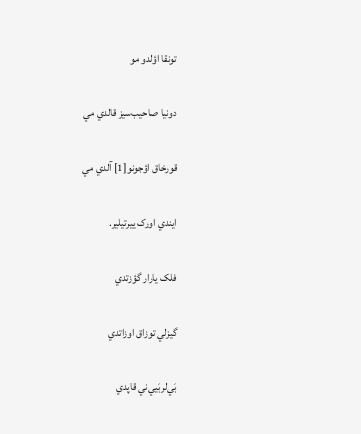تونقا اؤلدو مو

دونيا صاحيب‌سيز قالدي مي

قورخاق اؤجونو[1] آلدي مي

ايندي اورک ييرتيلير.

فلک يارار گؤزتدي

گيزلي توزاق اوزاتدي

بَي‌لربَيي‌ني قاپدي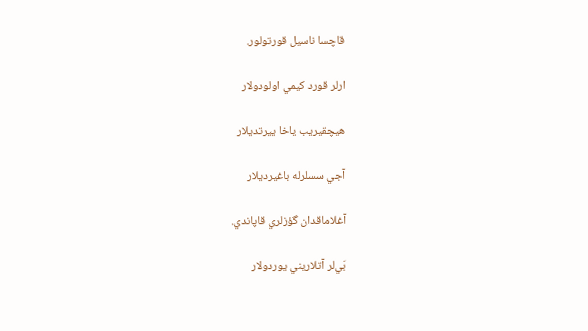قاچسا ناسيل قورتولور.

ارلر قورد كيمي اولودولار

هيچقيريب ياخا ييرتديلار

آجي سسلرله باغيرديلار

آغلاماقدان گؤزلري قاپاندي.

بَي‌لر آتلاريني يوردولار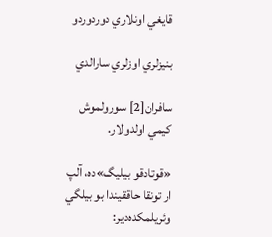قايغي اونلاري دوردوردو

بنيزلري اوزلري سارالدي

سافران[2] سورولموش كيمي اولدولار.

«قوتادقو بيليگ»ده، آلپ ار تونقا حاققيندا بو بيلگي وئريلمکده‌دير: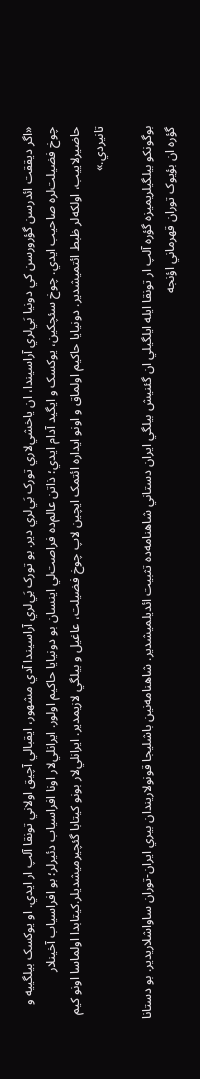«اگر ديققت ائدرسن گؤرورسن کي دونيا بَي‌لري آراسيندا، ان ياخشي‌لاري تورک بَي‌لري دير. بو تورک بَي‌لري آراسيندا آدي مشهور، ايقبالي آچيق اولاني تونقا آلپ ار ايدي. او يوکسک بيلگييه و چوخ فضيلت‌لره صاحيب ايدي. چوخ سئچکين، يوکسک و ايگيد آدام ايدي؛ ذاتن عالم‌ده فراصت‌لي اينسان بو دونيايا حاکيم اولور. ايرانلي‌لار اونا افراسياب دئيرلر؛ بو افراسياب آخينلار حاضيرلاييب، اولکه‌لر ظبط ائتميشدير. دونيايا حاکيم اولماق و اونو ايداره ائتمک ايچين لاپ چوخ فضيلت، عاغيل و بيلگي لازيمدير. ايرانلي‌لار بونو کيتابا گئچيرميشديلر.کيتابدا اولماسا اونو کيم تانيردي.»

بوگونکو بيلگيلريميزه گؤره آلپ ار تونقا ايله ايلگيلي ان گئنيش بيلگي ايران دستاني شاهنامه‌ده تثبيت ائديلميشدير. شاهنامه‌نين باشليجا قونولاريندان بيري ايران-توران ساواشلاريدير. بو دستانا گؤره ان بؤيوک توران قهرماني اؤنجه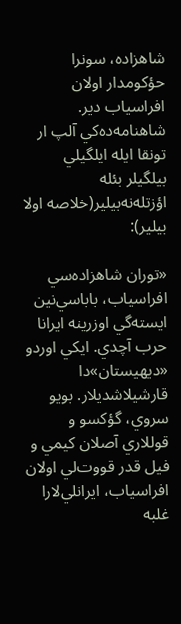شاهزاده، سونرا حؤکومدار اولان افراسياب دير. شاهنامه‌ده‌کي آلپ ار تونقا ايله ايلگيلي بيلگيلر بئله اؤزتله‌نه‌بيلير(خلاصه اولا بيلير):

«توران شاهزاده‌سي افراسياب، باباسي‌نين ايسته‌گي اوزرينه ايرانا حرب آچدي. ايکي اوردو «ديهيستان»دا قارشيلاشديلار. بويو سروي، گؤكسو و قوللاري آصلان كيمي و فيل قدر قووت‌لي اولان افراسياب، ايرانلي‌لارا غلبه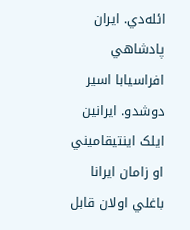ائله‌دي. ايران پادشاهي افراسيابا اسير دوشدو. ايرانين ايلک اينتيقاميني او زامان ايرانا باغلي اولان قابل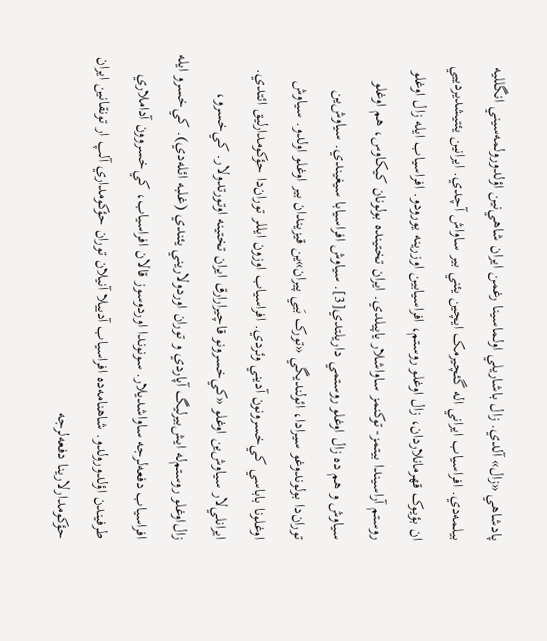پادشاهي «زال» آلدي. زال باشاريلي اولماسينا رغمن ايران شاهي‌نين اؤلدورولمه‌سيني انگلليه بيلمه‌دي. افراسياب ايراني اله گئچيرمک ايچين يئني بير ساواش آچدي. ايرانين يئتيشديردييي ان بؤيوک قهرمانلاردان، زال اوغلو روستم، افراسيابين اوزرينه يورودو. افراسياب ايله زال اوغلو روستم آراسيندا بيتمز- توکنمز ساواشلار ياپيلدي. ايران تختينده بولونان کيکاوس، هم اوغلو سياوش و هم ده زال اوغلو روستمي داريلتدي[3]. سياوش افراسيابا سيغيندي. سياوش‌ين توران‌دا بولوندوغو سيرادا، ائولنديگي «تورک بَيي پيران»ين قيزيندان بير اوغلو اولدو. سياوش اوغلونا باباسي کي‌خسرونون آديني وئردي. افراسياب اوزون ايللر توران‌دا حؤکومدارليق ائتدي. ايرانلي‌لار سياوش‌ين اوغلو «کي‌خسرونو قاچيرارارق ايران تختينه اوتورتدولار. کي‌خسرو، زال‌اوغلو روستم‌له ايش‌بيرليگ آپاردي و توران اوردولاريني يئندي (غلبه ائله‌دي). کي‌خسرو ايله افراسياب دفعه‌لرجه ساواشديلار. سونوندا اوردوسوز قالان افراسياب، کي‌خسروون آداملاري طرفيندن اؤلدورولدو. شاهنامه‌ده افراسياب آدييلا آنيلان توران حؤکومداري آلپ ار تونقانين ايران حؤکومدارلارينا دفعه‌لرجه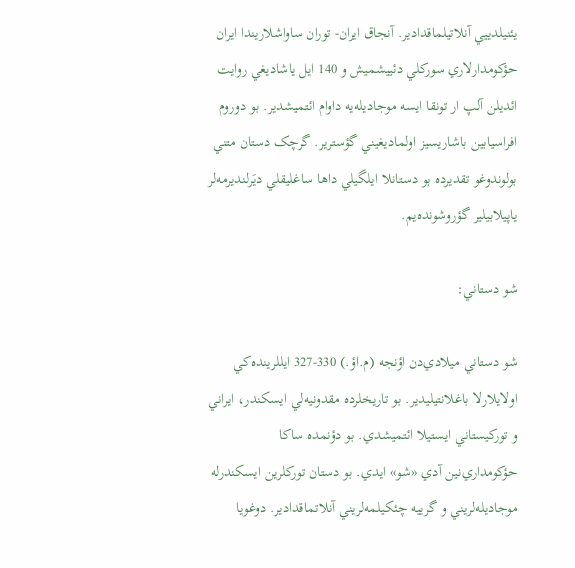يئنيلدييي آنلاتيلماقدادير. آنجاق ايران- توران ساواشلاريندا ايران حؤکومدارلاري سورکلي دئييشميش و 140 ايل ياشاديغي روايت ائديلن آلپ ار تونقا ايسه موجاديله‌يه داوام ائتميشدير. بو دوروم افراسيابين باشاريسيز اولماديغيني گؤسترير. گرچک دستان متني بولوندوغو تقديرده بو دستانلا ايلگيلي داها ساغليقلي ديَرلنديرمه‌لر ياپيلابيلير گؤروشونده‌يم.

شو دستاني:

شو دستاني ميلادي‌دن اؤنجه (م.اؤ.) 330-327 ايللرينده‌کي اولايلارلا باغلانتيليدير. بو تاريخلرده مقدونيه‌لي ايسکندر، ايراني و تورکيستاني ايستيلا ائتميشدي. بو دؤنمده ساکا حؤكومداري‌نين آدي «شو» ايدي. بو دستان تورکلرين ايسکندرله موجاديله‌لريني و گرييه چئکيلمه‌لريني آنلاتماقدادير. دوغويا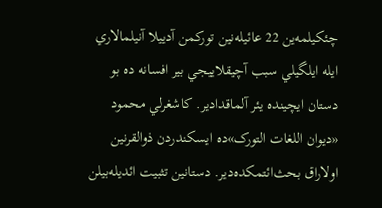چئکيلمه‌ين 22 عائيله‌نين تورکمن آدييلا آنيلمالاري ايله ايلگيلي سبب آچيقلاييجي بير افسانه ده بو دستان ايچينده يئر آلماقدادير. كاشغرلي محمود «ديوان اللغات التورک»ده ايسکندردن ذوالقرنين اولاراق بحث‌ائتمکده‌دير. دستانين تثبيت ائديله‌بيلن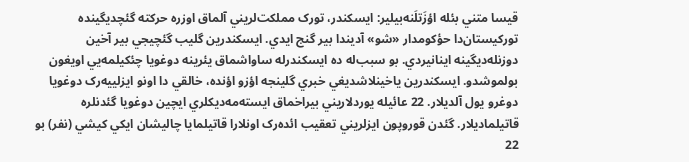قيسا متني بئله اؤزَتلَنه‌بيلير: ايسکندر، تورک مملکت‌لريني آلماق اوزره حرکته گئچديگينده تورکيستان‌دا حؤکومدار «شو» آديندا بير گنج ايدي. ايسکندرين گليب گئچيجي بير آخين دوزنله‌ديگينه اينانيردي. بو سبب‌له ده ايسکندرله ساواشماق يئرينه دوغويا چئکيلمه‌يي اويغون بولموشدو. ايسکندرين ياخينلاشديغي خبري گلينجه اؤزو اؤنده، خالقي دا اونو ايزلييه‌رک دوغويا دوغرو يول آلديلار. 22 عائيله يوردلاريني بيراخماق ايسته‌مه‌ديکلري ايچين دوغويا گئدنلره قاتيلماديلار. گئدن قوروپون ايزلريني تعقيب ائده‌رک اونلارا قاتيلمايا چاليشان ايکي کيشي (نفر) بو 22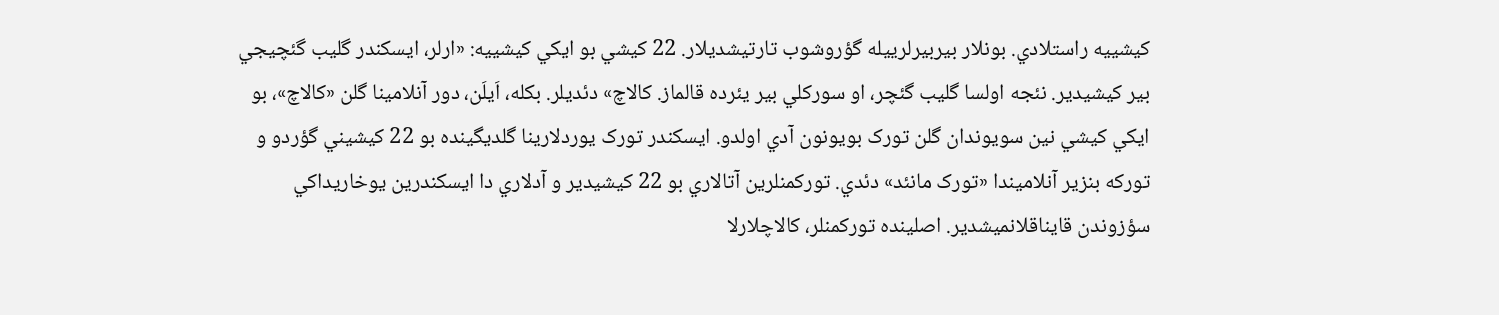کيشييه راستلادي. بونلار بيربيرلرييله گؤروشوب تارتيشديلار. 22 کيشي بو ايکي کيشييه: «ارلر، ايسکندر گليب گئچيجي بير کيشيدير. نئجه اولسا گليب گئچر، او سورکلي بير يئرده قالماز. کالاچ» دئديلر. بکله، اَيلَن، دور آنلامينا گلن «کالاچ»، بو ايکي کيشي نين سويوندان گلن تورک بويونون آدي اولدو. ايسکندر تورک يوردلارينا گلديگينده بو 22 کيشيني گؤردو و تورکه بنزير آنلاميندا «تورک مانئد» دئدي. تورکمنلرين آتالاري بو 22 کيشيدير و آدلاري دا ايسکندرين يوخاريداکي سؤزوندن قايناقلانميشدير. اصلينده تورکمنلر، کالاچلارلا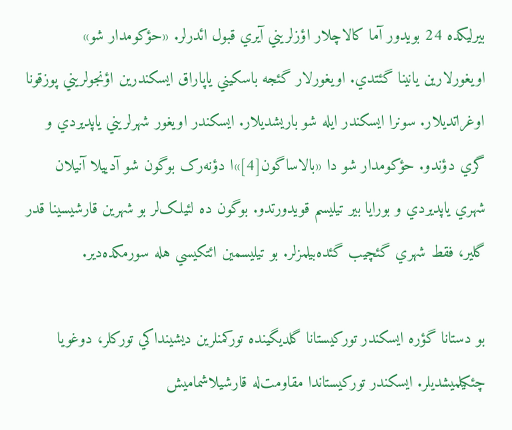بيرليکده 24 بويدور آما کالاچلار اؤزلريني آيري قبول ائدرلر. «حؤکومدار شو» اويغورلارين يانينا گئتدي. اويغورلار گئجه باسکيني ياپاراق ايسکندرين اؤنجولريني پوزقونا اوغراتديلار. سونرا ايسکندر ايله شو باريشديلار. ايسکندر اويغور شهرلريني ياپديردي و گري دؤندو. حؤكومدار شو دا «بالاساگون[4]»ا دؤنه‌رک بوگون شو آدييلا آنيلان شهري ياپديردي و بورايا بير تيليسم قويدورتدو. بوگون ده لئيلک‌لر بو شهرين قارشيسينا قدر گلير، فقط شهري گئچيب گئده‌بيلمزلر. بو تيليسمين ائتکيسي هله سورمکده‌دير.

بو دستانا گؤره ايسکندر تورکيستانا گلديگينده تورکمنلرين ديشينداکي تورکلر، دوغويا چئکيلميشديلر. ايسکندر تورکيستاندا مقاومت‌له قارشيلاشماميش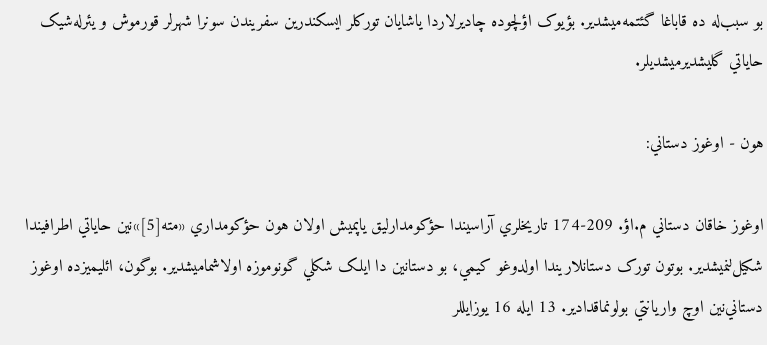بو سبب‌له ده قاباغا گئتمه‌ميشدير. بؤيوک اؤلچوده چاديرلاردا ياشايان تورکلر ايسکندرين سفريندن سونرا شهرلر قورموش و يئرله‌شيک حاياتي گليشديرميشديلر.

هون - اوغوز دستاني:

اوغوز خاقان دستاني م.اؤ. 209-174 تاريخلري آراسيندا حؤكومدارليق ياپميش اولان هون حؤكومداري «مته[5]»نين حاياتي اطرافيندا شکيل‌لنميشدير. بوتون تورک دستانلاريندا اولدوغو كيمي، بو دستانين دا ايلک شکلي گونوموزه اولاشماميشدير. بوگون، ائليميزده اوغوز دستاني‌نين اوچ واريانتي بولونماقدادير. 13 ايله 16 يوزايللر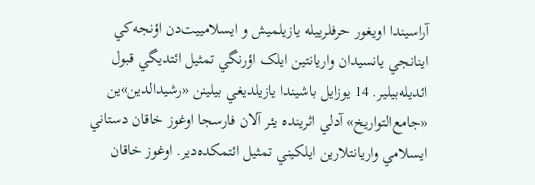آراسيندا اويغور حرفلرييله يازيلميش و ايسلامييت‌دن اؤنجه‌كي اينانجي يانسيدان واريانتين ايلک اؤرنگي تمثيل ائتديگي قبول ائديله‌بيلير. 14 يوزايل باشيندا يازيلديغي بيلينن «رشيدالدين»ين «جامع‌التواريخ» آدلي اثرينده يئر آلان فارسجا اوغوز خاقان دستاني ايسلامي واريانتلارين ايلکيني تمثيل ائتمکده‌دير. اوغوز خاقان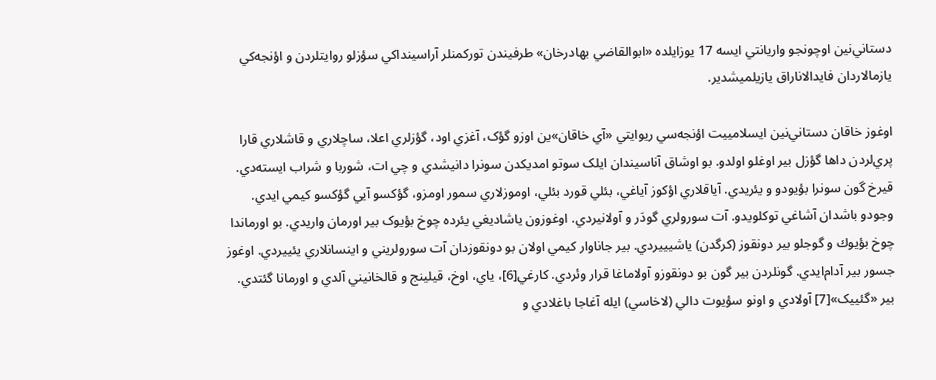دستاني‌نين اوچونجو واريانتي ايسه 17 يوزايلده «ابوالقاضي بهادرخان» طرفيندن تورکمنلر آراسينداکي سؤزلو روايتلردن و اؤنجه‌کي يازمالاردان فايدالاناراق يازيلميشدير.

اوغوز خاقان دستاني‌نين ايسلامييت اؤنجه‌سي ريوايتي «آي خاقان»ين اوزو گؤک، آغزي اود، گؤزلري اعلا، ساچلاري و قاشلاري قارا پري‌لردن داها گؤزل بير اوغلو اولدو. بو اوشاق آناسيندان ايلک سوتو امديکدن سونرا دانيشدي و چي ات، شوربا و شراب ايسته‌دي. قيرخ گون سونرا بؤيودو و يئريدي. آياقلاري اؤکوز آياغي، بئلي قورد بئلي، اوموزلاري سمور اومزو، گؤكسو آيي گؤكسو كيمي ايدي. وجودو باشدان آشاغي توكلويدو. آت سورولري گودَر و آولانيردي. اوغوزون ياشاديغي يئرده چوخ بؤيوک بير اورمان واريدي. بو اورماندا چوخ بؤيوك و گوجلو بير دونقوز (كرگدن) ياشيييردي. بير جاناوار كيمي اولان بو دونقوزدان آت سورولريني و اينسانلاري يئييردي. اوغوز جسور بير آدام‌ايدي. گونلردن بير گون بو دونقوزو آولاماغا قرار وئردي. کارغي[6]، ياي، اوخ، قيلينج و قالخانيني آلدي و اورمانا گئتدي. بير «گئييک»[7] آولادي و اونو سؤيوت دالي (لاخاسي) ايله آغاجا باغلادي و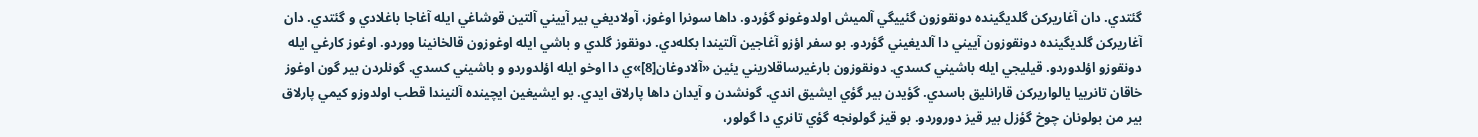گئتدي. دان آغاريرکن گلديگينده دونقوزون گئييگي آلميش اولدوغونو گؤردو. داها سونرا اوغوز، آولاديغي بير آييني آلتين قوشاغي ايله آغاجا باغلادي و گئتدي. دان آغاريرکن گلديگينده دونقوزون آييني دا آلديغيني گؤردو. بو سفر اؤزو آغاجين آلتيندا بکله‌دي. دونقوز گلدي و باشي ايله اوغوزون قالخانينا ووردو. اوغوز کارغي ايله دونقوزو اؤلدوردو. قيليجي ايله باشيني کسدي. دونقوزون بارغيرساقلاريني يئين «آلادوغان[8]»ي دا اوخو ايله اؤلدوردو و باشيني کسدي. گونلردن بير گون اوغوز خاقان تانرييا يالواريرکن قارانليق باسدي. گؤيدن بير گؤي ايشيق اندي. گونشدن و آيدان داها پارلاق ايدي. بو ايشيغين ايچينده آلنيندا قطب اولدوزو كيمي پارلاق بير من بولونان چوخ گؤزل بير قيز دوروردو. بو قيز گولونجه گؤي تانري دا گولور،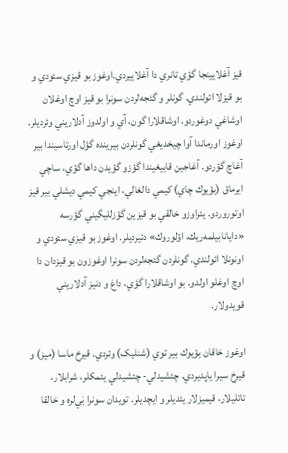قيز آغلايينجا گؤي تانري دا آغلاييردي.اوغوز بو قيزي سئودي و بو قيزلا ائولندي. گونلر و گئجه‌لردن سونرا بو قيز اوچ اوغلان اوشاغي دوغوردو. اوشاقلارا گون، آي و اولدوز آدلاريني وئرديلر. اوغوز اورماندا آوا چيخديغي گونلردن بيرينده گؤل اورتاسيندا بير آغاچ گؤردو. آغاجين قابيغيندا گؤزو گؤيدن داها گؤي، ساچي ايرماق (بؤيوك چاي) كيمي دالغالي، اينجي كيمي ديشلي بير قيز اوتوروردو. يئراوزو خالقي بو قيزين گؤزلليگيني گؤرسه «دايانابيلمه‌ريك، اؤلوروك» دئيرديلر. اوغوز بو قيزي سئودي و اونونلا ائولندي. گونلردن گئجه‌لردن سونرا اوغوزون بو قيزدان دا اوچ اوغلو اولدو. بو اوشاقلارا گؤي، داغ و دنيز آدلاريني قويدولار.

اوغوز خاقان بؤيوك بير توي (شنليک) وئردي. قيرخ ماسا (ميز) و قيرخ سيرا ياپديردي. چئشيدلي- چئشيدلي يئمکلر، شرابلار، تاتليلار، قيميزلار يئديلر و ايچديلر. تويدان سونرا بَي‌لره و خالقا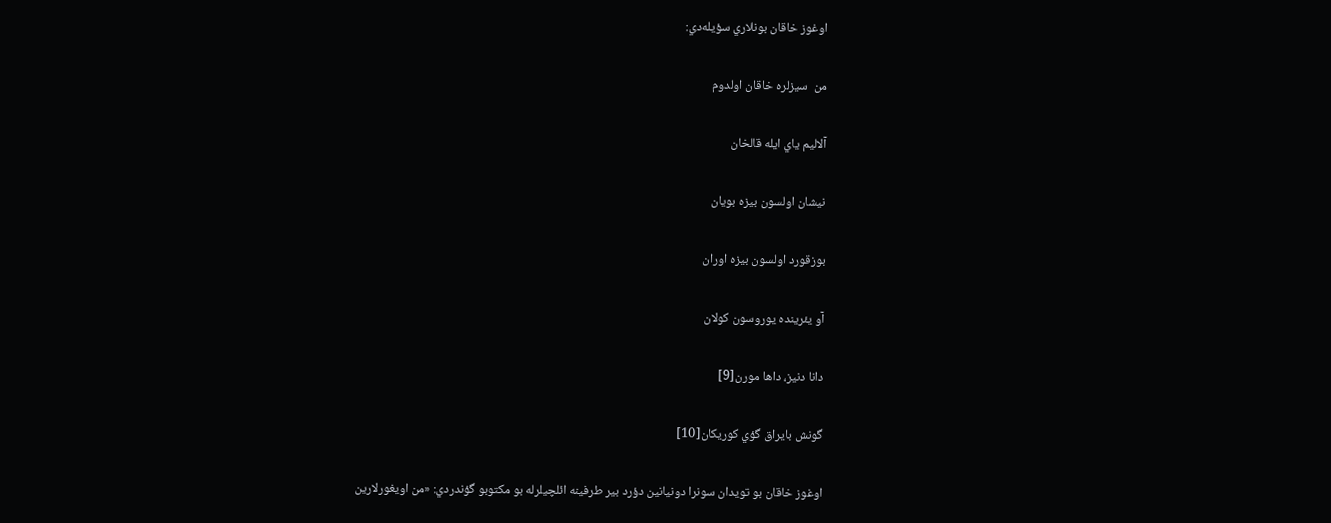اوغوز خاقان بونلاري سؤيله‌دي:

من  سيزلره خاقان اولدوم

آلاليم ياي ايله قالخان

نيشان اولسون بيزه بويان

بوزقورد اولسون بيزه اوران

آو يئرينده يوروسون كولان

دانا دنيز، داها مورن[9]

گونش بايراق گؤي کوريکان[10]

اوغوز خاقان بو تويدان سونرا دونيانين دؤرد بير طرفينه ائلچيلرله بو مکتوبو گؤندردي: «من اويغورلارين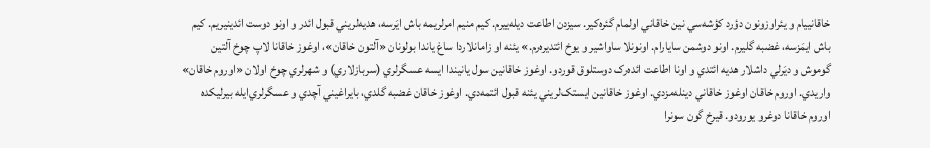خاقانييام و يئراوزونون دؤرد کؤشه‌سي نين خاقاني اولمام گئره‌کير. سيزدن اطاعت ديله‌ييرم. کيم منيم امرلريمه باش ايَرسه، هديه‌لريني قبول ائدر و اونو دوست ائدينيريم. کيم باش ايمَزسه، غضبه گليرم. اونو دوشمن سايارام. اونونلا ساواشير و يوخ ائتديره‌رم.» يئنه او زامانلاردا ساغ ياندا بولونان «آلتون خاقان»، اوغوز خاقانا لاپ چوخ آلتين گوموش و ديَرلي داشلار هديه ائتدي و اونا اطاعت ائده‌رک دوستلوق قوردو. اوغوز خاقانين سول يانيندا ايسه عسگرلري (سربازلاري) و شهرلري چوخ اولان «اوروم خاقان» واريدي. اوروم خاقان اوغوز خاقاني دينله‌مزدي. اوغوز خاقانين ايستک‌لريني يئنه قبول ائتمه‌دي. اوغوز خاقان غضبه گلدي، بايراغيني آچدي و عسگرلري‌ايله بيرليکده اوروم خاقانا دوغرو يورودو. قيرخ گون سونرا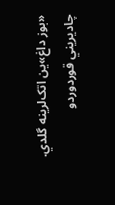«بوز داغ»ين اتک‌لرينه گلدي. چاديريني قوردوردو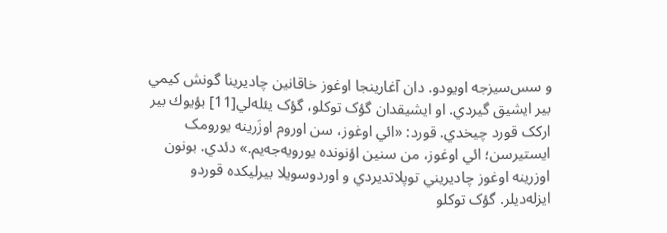و سس‌سيزجه اويودو. دان آغارينجا اوغوز خاقانين چاديرينا گونش كيمي بير ايشيق گيردي. او ايشيقدان گؤک توكلو، گؤک يئله‌لي[11] بؤيوك بير ارکک قورد چيخدي. قورد: «ائي اوغوز، سن اوروم اوزَرينه يورومک ايستيرسن؛ ائي اوغوز، من سنين اؤنونده يورويه‌جه‌يم.» دئدي. بونون اوزرينه اوغوز چاديريني توپلاتديردي و اوردوسويلا بيرليکده قوردو ايزله‌ديلر. گؤک توكلو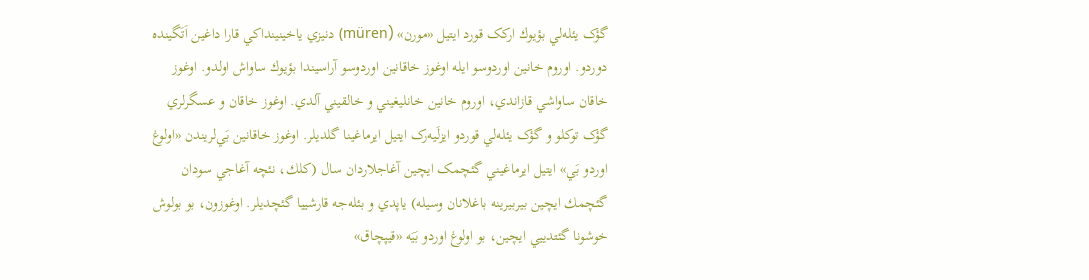گؤک يئله‌لي بؤيوك ارکک قورد ايتيل «مورن» (müren) دنيزي ياخينينداکي قارا داغين اَتَگينده دوردو. اوروم خانين اوردوسو ايله اوغوز خاقانين اوردوسو آراسيندا بؤيوك ساواش اولدو. اوغوز خاقان ساواشي قازاندي، اوروم خانين خانليغيني و خالقيني آلدي. اوغوز خاقان و عسگرلري گؤک توكلو و گؤک يئله‌لي قوردو ايزلَيه‌رک ايتيل ايرماغينا گلديلر. اوغوز خاقانين بَي‌لريندن «اولوغ اوردو بَي» ايتيل ايرماغيني گئچمک ايچين آغاجلاردان سال (كلك، نئچه آغاجي سودان گئچمك ايچين بيربيرينه باغلانان وسيله) ياپدي و بئله‌جه قارشييا گئچديلر. اوغوزون، بو بولوش خوشونا گئتدييي ايچين، بو اولوغ اوردو بَيَه «قيپچاق»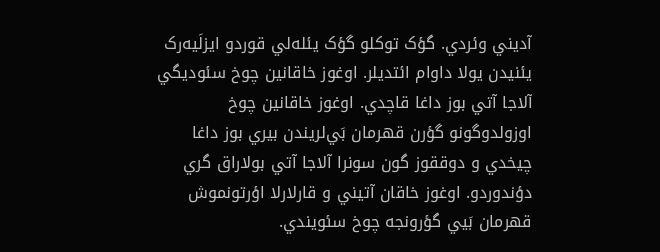آديني وئردي. گؤک توكلو گؤک يئله‌لي قوردو ايزلَيه‌رک يئنيدن يولا داوام ائتديلر. اوغوز خاقانين چوخ سئوديگي آلاجا آتي بوز داغا قاچدي. اوغوز خاقانين چوخ اوزولدوگونو گؤرن قهرمان بَي‌لريندن بيري بوز داغا چيخدي و دوققوز گون سونرا آلاجا آتي بولاراق گري دؤندوردو. اوغوز خاقان آتيني و قارلارلا اؤرتونموش قهرمان بَيي گؤرونجه چوخ سئويندي.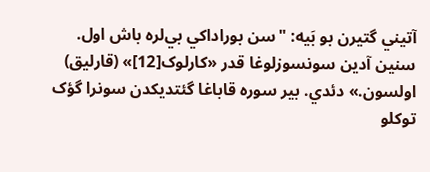آتيني گتيرن بو بَيه: "سن بوراداکي بي‌لره باش اول. سنين آدين سونسوزلوغا قدر «کارلوک[12]» (قارليق) اولسون.» دئدي. بير سوره قاباغا گئتديكدن سونرا گؤک توكلو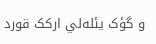و گؤک يئله‌لي ارکک قورد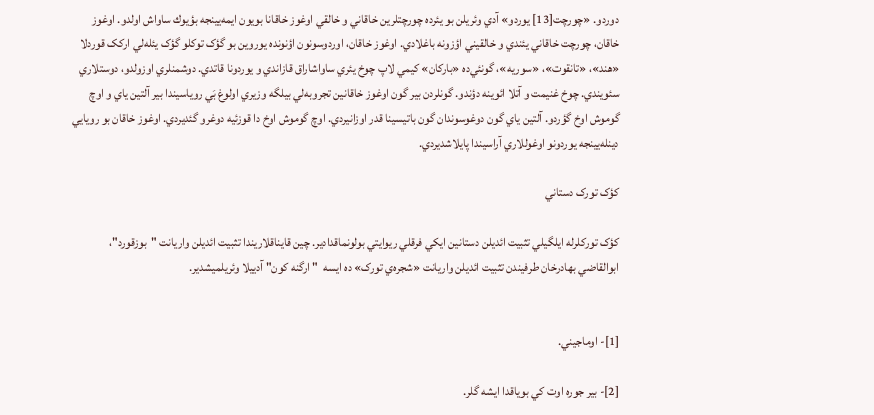دوردو. «چورچت[13] يوردو» آدي وئريلن بو يئرده چورچتلرين خاقاني و خالقي اوغوز خاقانا بويون ايمه‌يينجه بؤيوك ساواش اولدو. اوغوز خاقان، چورچت خاقاني يئندي و خالقيني اؤزونه باغلادي. اوغوز خاقان، اوردوسونون اؤنونده يوروين بو گؤک توكلو گؤک يئله‌لي ارکک قوردلا «هند»، «تانقوت»، «سوريه»، گونئي‌ده «بارکان» كيمي لاپ چوخ يئري ساواشاراق قازاندي و يوردونا قاتدي. دوشمنلري اوزولدو، دوستلاري سئويندي. چوخ غنيمت و آتلا ائوينه دؤندو. گونلردن بير گون اوغوز خاقانين تجروبه‌لي بيلگه وزيري اولوغ بَي روياسيندا بير آلتين ياي و اوچ گوموش اوخ گؤردو. آلتين ياي گون دوغوسوندان گون باتيسينا قدر اوزانيردي. اوچ گوموش اوخ دا قوزئيه دوغرو گئديردي. اوغوز خاقان بو رويايي دينله‌يينجه يوردونو اوغوللاري آراسيندا پايلاشديردي.

کؤک تورک دستاني

کؤک تورکلرله ايلگيلي تثبيت ائديلن دستانين ايکي فرقلي ريوايتي بولونماقدادير. چين قايناقلاريندا تثبيت ائديلن واريانت "بوزقورد"، ابوالقاضي بهادرخان طرفيندن تثبيت ائديلن واريانت «شجره‌ي تورک» ده ايسه  " ارگنه کون" آدييلا وئريلميشدير.


[1]- اوماجيني.

[2]- بير جوره اوت كي بوياقدا ايشه گلر.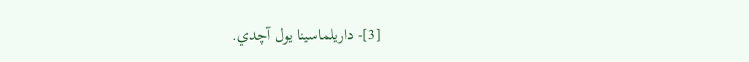[3]- داريلماسينا يول آچدي.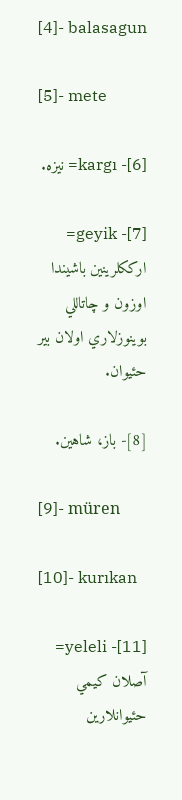[4]- balasagun

[5]- mete

[6]- kargı= نيزه.

[7]- geyik= ارككلرينين باشيندا اوزون و چاتاللي بوينوزلاري اولان بير حئيوان.

[8]- باز، شاهين.

[9]- müren

[10]- kurıkan

[11]- yeleli= آصلان كيمي حئيوانلارين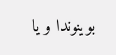بوينوندا و يا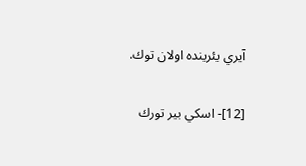آيري يئرينده اولان توك.

[12]- اسكي بير تورك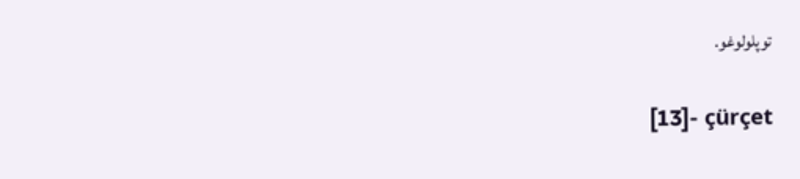توپلولوغو.

[13]- çürçet